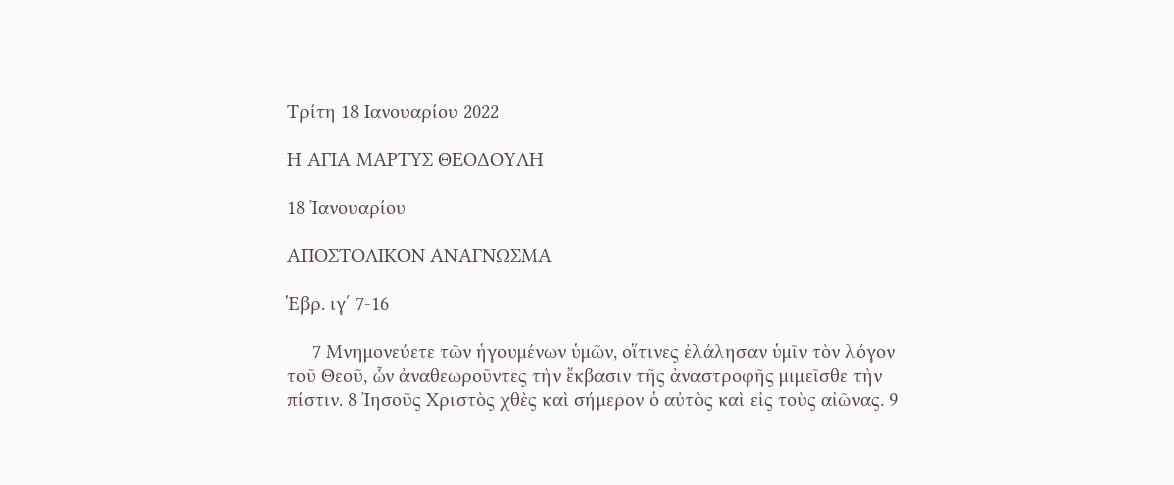Τρίτη 18 Ιανουαρίου 2022

Η ΑΓΙΑ ΜΑΡΤΥΣ ΘΕΟΔΟΥΛΗ

18 Ἰανουαρίου

ΑΠΟΣΤΟΛΙΚΟΝ ΑΝΑΓΝΩΣΜΑ

Ἑβρ. ιγ΄ 7-16

     7 Μνημονεύετε τῶν ἡγουμένων ὑμῶν, οἵτινες ἐλάλησαν ὑμῖν τὸν λόγον τοῦ Θεοῦ, ὧν ἀναθεωροῦντες τὴν ἔκβασιν τῆς ἀναστροφῆς μιμεῖσθε τὴν πίστιν. 8 Ἰησοῦς Χριστὸς χθὲς καὶ σήμερον ὁ αὐτὸς καὶ εἰς τοὺς αἰῶνας. 9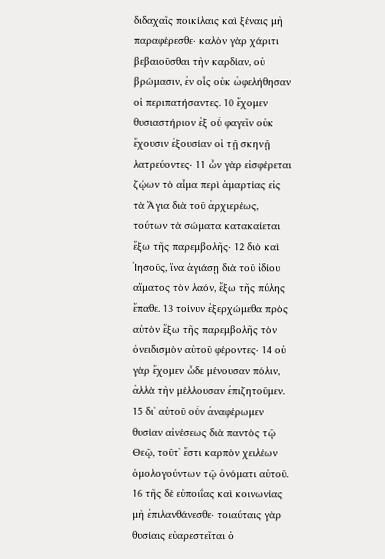διδαχαῖς ποικίλαις καὶ ξέναις μὴ παραφέρεσθε· καλὸν γὰρ χάριτι βεβαιοῦσθαι τὴν καρδίαν, οὐ βρώμασιν, ἐν οἷς οὐκ ὠφελήθησαν οἱ περιπατήσαντες. 10 ἔχομεν θυσιαστήριον ἐξ οὗ φαγεῖν οὐκ ἔχουσιν ἐξουσίαν οἱ τῇ σκηνῇ λατρεύοντες· 11 ὧν γὰρ εἰσφέρεται ζῴων τὸ αἷμα περὶ ἁμαρτίας εἰς τὰ Ἅγια διὰ τοῦ ἀρχιερέως, τούτων τὰ σώματα κατακαίεται ἔξω τῆς παρεμβολῆς· 12 διὸ καὶ Ἰησοῦς, ἵνα ἁγιάσῃ διὰ τοῦ ἰδίου αἵματος τὸν λαόν, ἔξω τῆς πύλης ἔπαθε. 13 τοίνυν ἐξερχώμεθα πρὸς αὐτὸν ἔξω τῆς παρεμβολῆς τὸν ὀνειδισμὸν αὐτοῦ φέροντες· 14 οὐ γὰρ ἔχομεν ὧδε μένουσαν πόλιν, ἀλλὰ τὴν μέλλουσαν ἐπιζητοῦμεν. 15 δι᾿ αὐτοῦ οὖν ἀναφέρωμεν θυσίαν αἰνέσεως διὰ παντὸς τῷ Θεῷ, τοῦτ᾿ ἔστι καρπὸν χειλέων ὁμολογούντων τῷ ὀνόματι αὐτοῦ. 16 τῆς δὲ εὐποιΐας καὶ κοινωνίας μὴ ἐπιλανθάνεσθε· τοιαύταις γὰρ θυσίαις εὐαρεστεῖται ὁ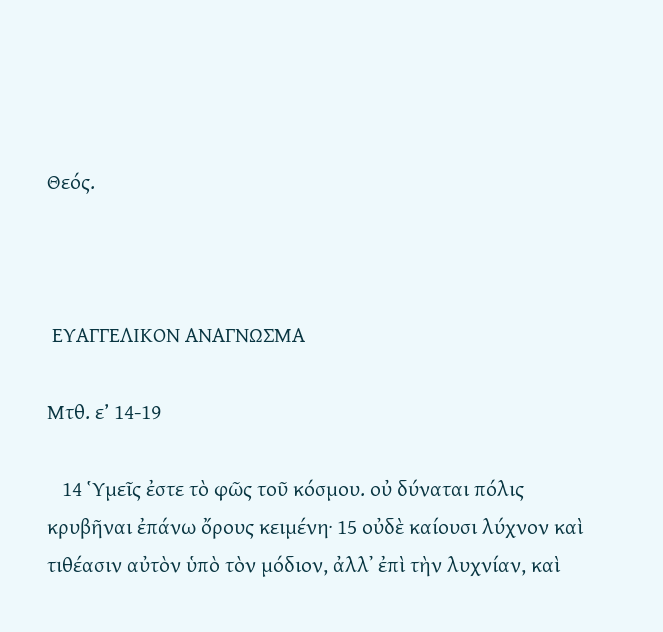Θεός.



 ΕΥΑΓΓΕΛΙΚΟΝ ΑΝΑΓΝΩΣΜΑ

Μτθ. ε’ 14-19

   14 Ὑμεῖς ἐστε τὸ φῶς τοῦ κόσμου. οὐ δύναται πόλις κρυβῆναι ἐπάνω ὄρους κειμένη· 15 οὐδὲ καίουσι λύχνον καὶ τιθέασιν αὐτὸν ὑπὸ τὸν μόδιον, ἀλλ᾿ ἐπὶ τὴν λυχνίαν, καὶ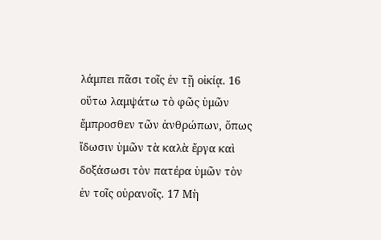λάμπει πᾶσι τοῖς ἐν τῇ οἰκίᾳ. 16 οὕτω λαμψάτω τὸ φῶς ὑμῶν ἔμπροσθεν τῶν ἀνθρώπων, ὅπως ἴδωσιν ὑμῶν τὰ καλὰ ἔργα καὶ δοξάσωσι τὸν πατέρα ὑμῶν τὸν ἐν τοῖς οὐρανοῖς. 17 Μὴ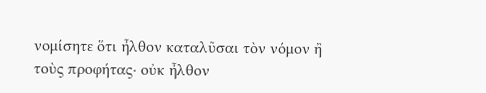νομίσητε ὅτι ἦλθον καταλῦσαι τὸν νόμον ἢ τοὺς προφήτας· οὐκ ἦλθον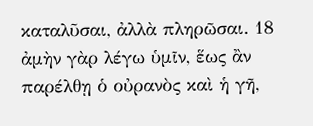καταλῦσαι, ἀλλὰ πληρῶσαι. 18 ἀμὴν γὰρ λέγω ὑμῖν, ἕως ἂν παρέλθῃ ὁ οὐρανὸς καὶ ἡ γῆ,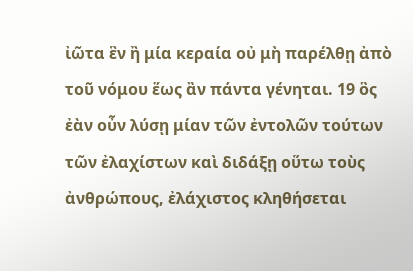ἰῶτα ἓν ἢ μία κεραία οὐ μὴ παρέλθῃ ἀπὸ τοῦ νόμου ἕως ἂν πάντα γένηται. 19 ὃς ἐὰν οὖν λύσῃ μίαν τῶν ἐντολῶν τούτων τῶν ἐλαχίστων καὶ διδάξῃ οὕτω τοὺς ἀνθρώπους, ἐλάχιστος κληθήσεται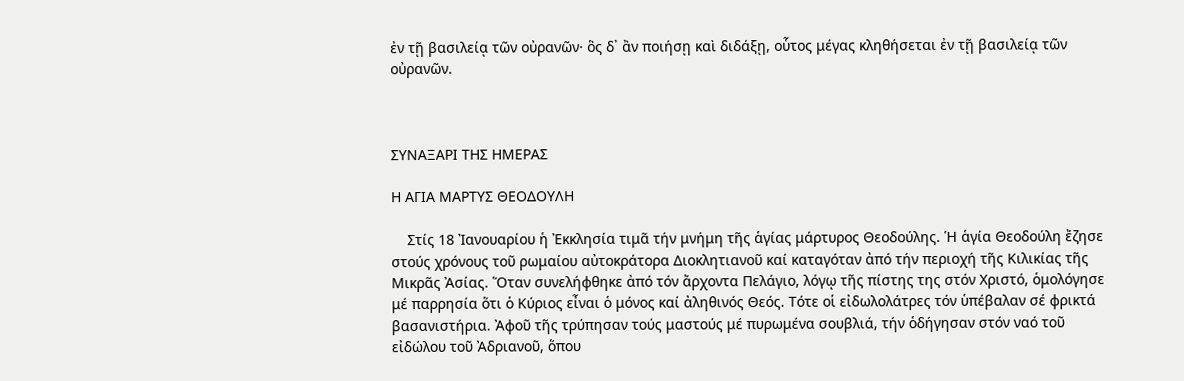ἐν τῇ βασιλείᾳ τῶν οὐρανῶν· ὃς δ᾿ ἂν ποιήσῃ καὶ διδάξῃ, οὗτος μέγας κληθήσεται ἐν τῇ βασιλείᾳ τῶν οὐρανῶν.



ΣΥΝΑΞΑΡΙ ΤΗΣ ΗΜΕΡΑΣ

Η ΑΓΙΑ ΜΑΡΤΥΣ ΘΕΟΔΟΥΛΗ

    Στίς 18 Ἰανουαρίου ἡ Ἐκκλησία τιμᾶ τήν μνήμη τῆς ἁγίας μάρτυρος Θεοδούλης. Ἡ ἁγία Θεοδούλη ἔζησε στούς χρόνους τοῦ ρωμαίου αὐτοκράτορα Διοκλητιανοῦ καί καταγόταν ἀπό τήν περιοχή τῆς Κιλικίας τῆς Μικρᾶς Ἀσίας. Ὅταν συνελήφθηκε ἀπό τόν ἄρχοντα Πελάγιο, λόγῳ τῆς πίστης της στόν Χριστό, ὁμολόγησε μέ παρρησία ὅτι ὁ Κύριος εἶναι ὁ μόνος καί ἀληθινός Θεός. Τότε οἱ εἰδωλολάτρες τόν ὑπέβαλαν σέ φρικτά βασανιστήρια. Ἀφοῦ τῆς τρύπησαν τούς μαστούς μέ πυρωμένα σουβλιά, τήν ὁδήγησαν στόν ναό τοῦ εἰδώλου τοῦ Ἀδριανοῦ, ὅπου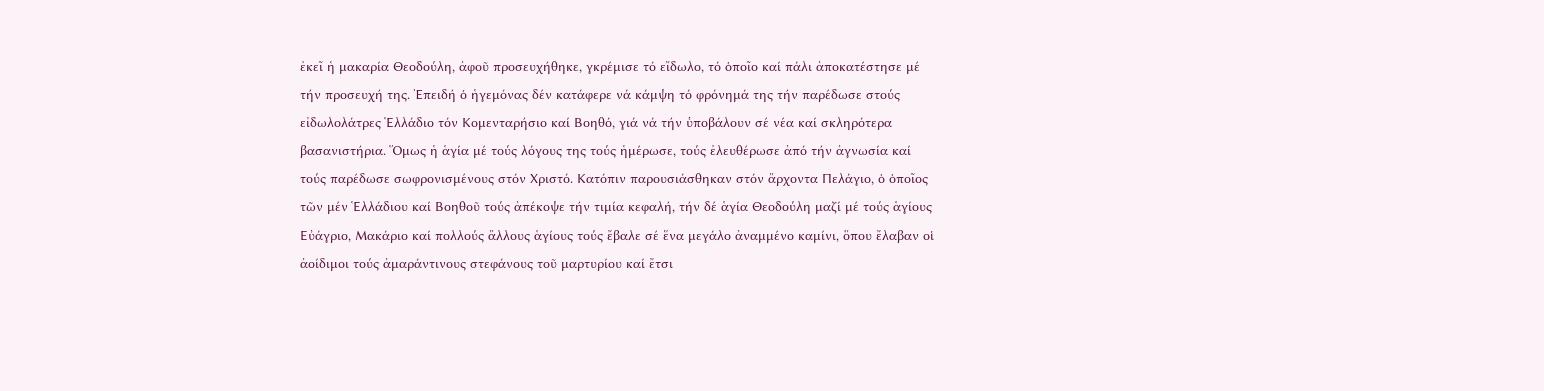ἐκεῖ ἡ μακαρία Θεοδούλη, ἀφοῦ προσευχήθηκε, γκρέμισε τό εἴδωλο, τό ὁποῖο καί πάλι ἀποκατέστησε μέ τήν προσευχή της. Ἐπειδή ὁ ἡγεμόνας δέν κατάφερε νά κάμψη τό φρόνημά της τήν παρέδωσε στούς εἰδωλολάτρες Ἑλλάδιο τόν Κομενταρήσιο καί Βοηθό, γιά νά τήν ὑποβάλουν σέ νέα καί σκληρότερα βασανιστήρια. Ὅμως ἡ ἁγία μέ τούς λόγους της τούς ἡμέρωσε, τούς ἐλευθέρωσε ἀπό τήν ἀγνωσία καί τούς παρέδωσε σωφρονισμένους στόν Χριστό. Κατόπιν παρουσιάσθηκαν στόν ἄρχοντα Πελάγιο, ὁ ὁποῖος τῶν μέν Ἑλλάδιου καί Βοηθοῦ τούς ἀπέκοψε τήν τιμία κεφαλή, τήν δέ ἁγία Θεοδούλη μαζί μέ τούς ἁγίους Εὐάγριο, Μακάριο καί πολλούς ἄλλους ἁγίους τούς ἔβαλε σέ ἕνα μεγάλο ἀναμμένο καμίνι, ὅπου ἔλαβαν οἱ ἀοίδιμοι τούς ἀμαράντινους στεφάνους τοῦ μαρτυρίου καί ἔτσι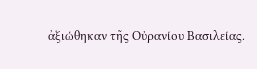ἀξιώθηκαν τῆς Οὐρανίου Βασιλείας.